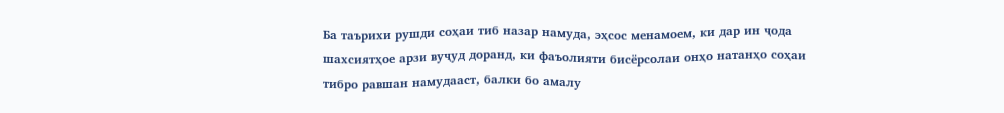Ба таърихи рушди соҳаи тиб назар намуда, эҳсос менамоем, ки дар ин ҷода шахсиятҳое арзи вуҷуд доранд, ки фаъолияти бисёрсолаи онҳо натанҳо соҳаи тибро равшан намудааст, балки бо амалу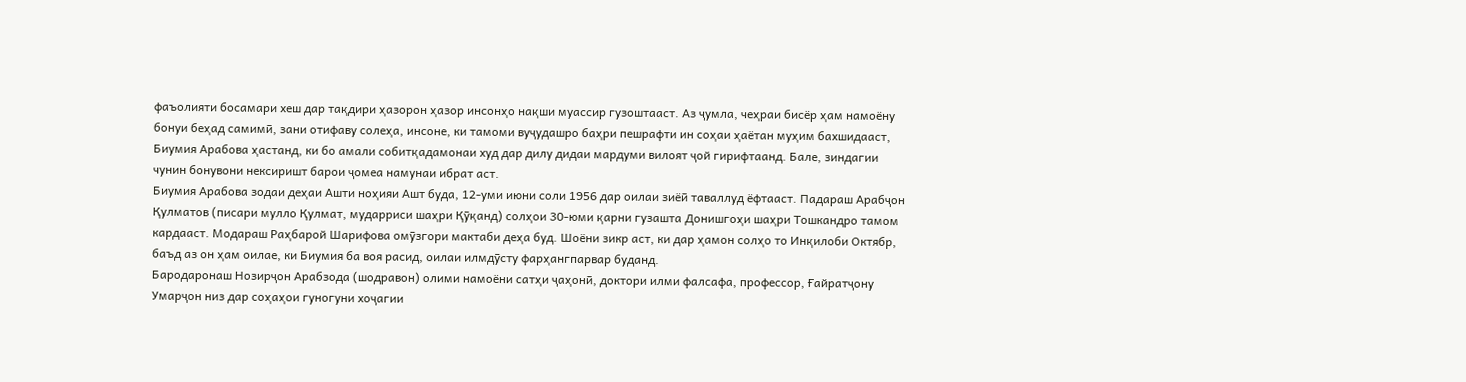фаъолияти босамари хеш дар тақдири ҳазорон ҳазор инсонҳо нақши муассир гузоштааст. Аз ҷумла, чеҳраи бисёр ҳам намоёну бонуи беҳад самимӣ, зани отифаву солеҳа, инсоне, ки тамоми вуҷудашро баҳри пешрафти ин соҳаи ҳаётан муҳим бахшидааст, Биумия Арабова ҳастанд, ки бо амали собитқадамонаи худ дар дилу дидаи мардуми вилоят ҷой гирифтаанд. Бале, зиндагии чунин бонувони нексиришт барои ҷомеа намунаи ибрат аст.
Биумия Арабова зодаи деҳаи Ашти ноҳияи Ашт буда, 12-уми июни соли 1956 дар оилаи зиёӣ таваллуд ёфтааст. Падараш Арабҷон Қулматов (писари мулло Қулмат, мударриси шаҳри Қӯқанд) солҳои 30-юми қарни гузашта Донишгоҳи шаҳри Тошкандро тамом кардааст. Модараш Раҳбарой Шарифова омӯзгори мактаби деҳа буд. Шоёни зикр аст, ки дар ҳамон солҳо то Инқилоби Октябр, баъд аз он ҳам оилае, ки Биумия ба воя расид, оилаи илмдӯсту фарҳангпарвар буданд.
Бародаронаш Нозирҷон Арабзода (шодравон) олими намоёни сатҳи ҷаҳонӣ, доктори илми фалсафа, профессор, Ғайратҷону Умарҷон низ дар соҳаҳои гуногуни хоҷагии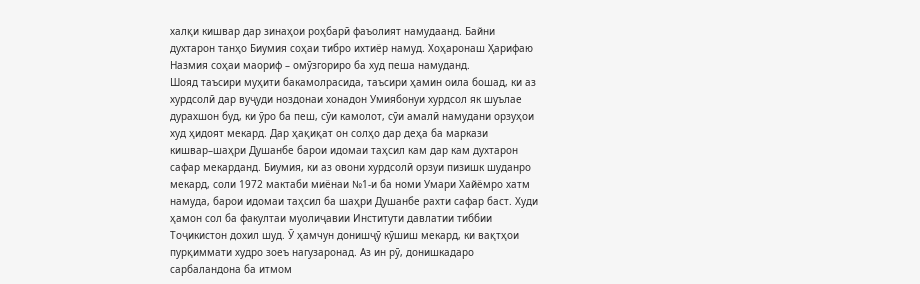халқи кишвар дар зинаҳои роҳбарӣ фаъолият намудаанд. Байни духтарон танҳо Биумия соҳаи тибро ихтиёр намуд. Хоҳаронаш Ҳарифаю Назмия соҳаи маориф – омӯзгориро ба худ пеша намуданд.
Шояд таъсири муҳити бакамолрасида, таъсири ҳамин оила бошад, ки аз хурдсолӣ дар вуҷуди ноздонаи хонадон Умиябонуи хурдсол як шуълае дурахшон буд, ки ӯро ба пеш, сӯи камолот, сӯи амалӣ намудани орзуҳои худ ҳидоят мекард. Дар ҳақиқат он солҳо дар деҳа ба маркази кишвар–шаҳри Душанбе барои идомаи таҳсил кам дар кам духтарон сафар мекарданд. Биумия, ки аз овони хурдсолӣ орзуи пизишк шуданро мекард, соли 1972 мактаби миёнаи №1-и ба номи Умари Хайёмро хатм намуда, барои идомаи таҳсил ба шаҳри Душанбе рахти сафар баст. Худи ҳамон сол ба факултаи муолиҷавии Институти давлатии тиббии Тоҷикистон дохил шуд. Ӯ ҳамчун донишҷӯ кӯшиш мекард, ки вақтҳои пурқиммати худро зоеъ нагузаронад. Аз ин рӯ, донишкадаро сарбаландона ба итмом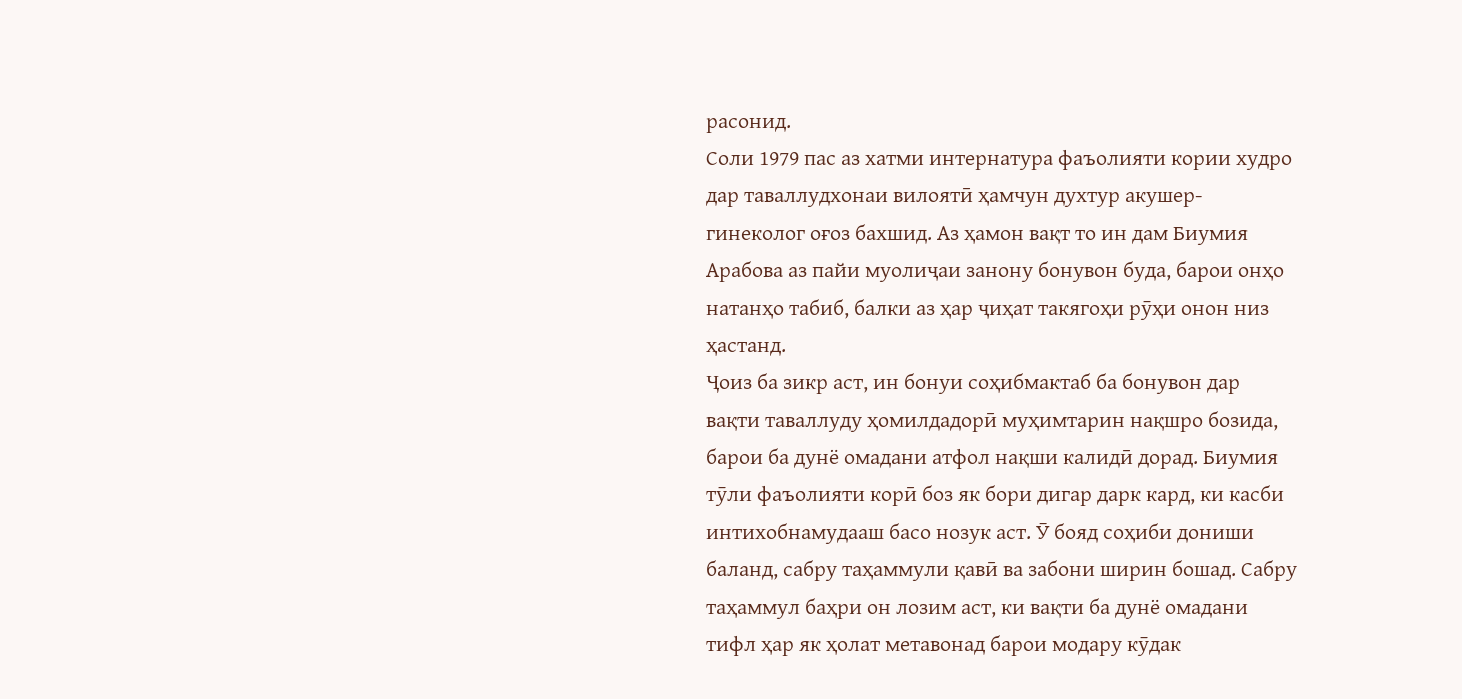расонид.
Соли 1979 пас аз хатми интернатура фаъолияти кории худро дар таваллудхонаи вилоятӣ ҳамчун духтур акушер-гинеколог оғоз бахшид. Аз ҳамон вақт то ин дам Биумия Арабова аз пайи муолиҷаи занону бонувон буда, барои онҳо натанҳо табиб, балки аз ҳар ҷиҳат такягоҳи рӯҳи онон низ ҳастанд.
Ҷоиз ба зикр аст, ин бонуи соҳибмактаб ба бонувон дар вақти таваллуду ҳомилдадорӣ муҳимтарин нақшро бозида, барои ба дунё омадани атфол нақши калидӣ дорад. Биумия тӯли фаъолияти корӣ боз як бори дигар дарк кард, ки касби интихобнамудааш басо нозук аст. Ӯ бояд соҳиби дониши баланд, сабру таҳаммули қавӣ ва забони ширин бошад. Сабру таҳаммул баҳри он лозим аст, ки вақти ба дунё омадани тифл ҳар як ҳолат метавонад барои модару кӯдак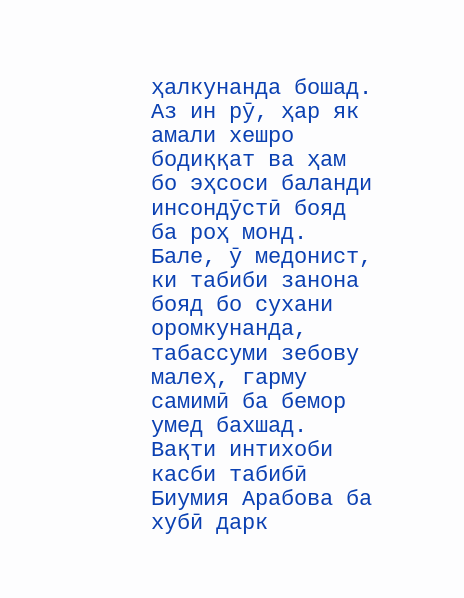ҳалкунанда бошад. Аз ин рӯ, ҳар як амали хешро бодиққат ва ҳам бо эҳсоси баланди инсондӯстӣ бояд ба роҳ монд. Бале, ӯ медонист, ки табиби занона бояд бо сухани оромкунанда, табассуми зебову малеҳ, гарму самимӣ ба бемор умед бахшад.
Вақти интихоби касби табибӣ Биумия Арабова ба хубӣ дарк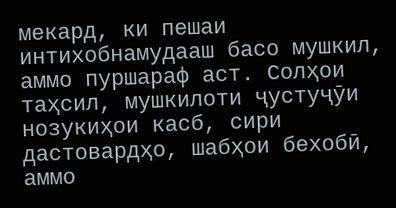мекард, ки пешаи интихобнамудааш басо мушкил, аммо пуршараф аст. Солҳои таҳсил, мушкилоти ҷустуҷӯи нозукиҳои касб, сири дастовардҳо, шабҳои бехобӣ, аммо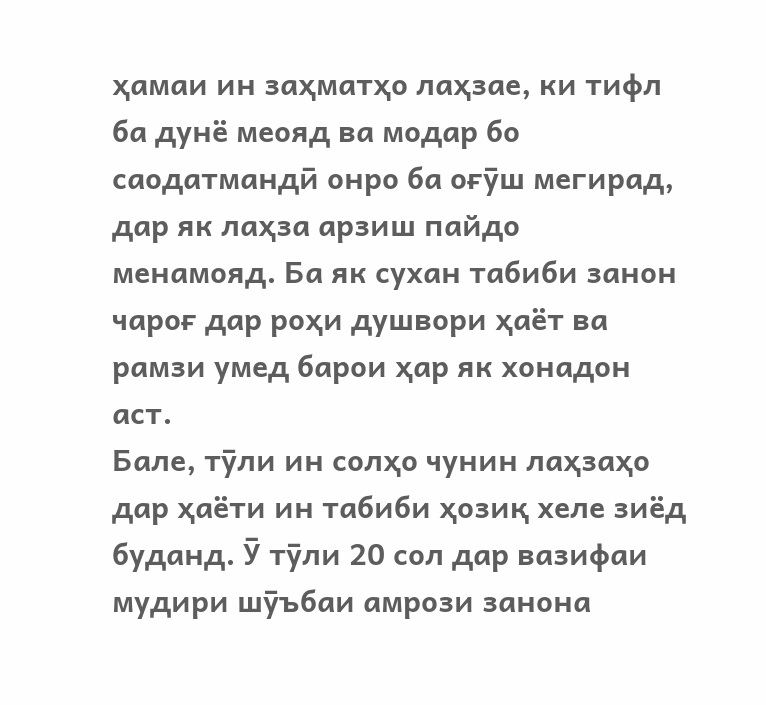ҳамаи ин заҳматҳо лаҳзае, ки тифл ба дунё меояд ва модар бо саодатмандӣ онро ба оғӯш мегирад, дар як лаҳза арзиш пайдо менамояд. Ба як сухан табиби занон чароғ дар роҳи душвори ҳаёт ва рамзи умед барои ҳар як хонадон аст.
Бале, тӯли ин солҳо чунин лаҳзаҳо дар ҳаёти ин табиби ҳозиқ хеле зиёд буданд. Ӯ тӯли 20 сол дар вазифаи мудири шӯъбаи амрози занона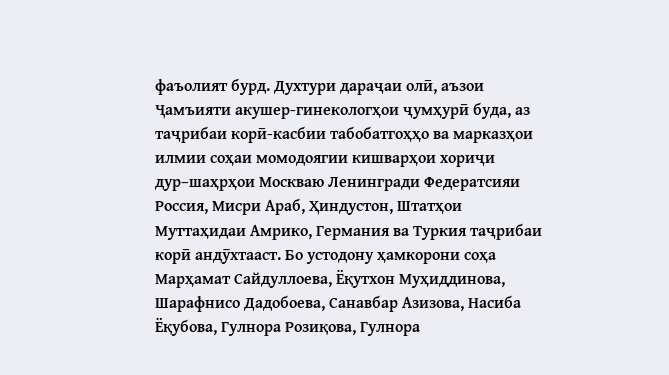фаъолият бурд. Духтури дараҷаи олӣ, аъзои Ҷамъияти акушер-гинекологҳои ҷумҳурӣ буда, аз таҷрибаи корӣ-касбии табобатгоҳҳо ва марказҳои илмии соҳаи момодоягии кишварҳои хориҷи дур–шаҳрҳои Москваю Ленингради Федератсияи Россия, Мисри Араб, Ҳиндустон, Штатҳои Муттаҳидаи Амрико, Германия ва Туркия таҷрибаи корӣ андӯхтааст. Бо устодону ҳамкорони соҳа Марҳамат Сайдуллоева, Ёқутхон Муҳиддинова, Шарафнисо Дадобоева, Санавбар Азизова, Насиба Ёқубова, Гулнора Розиқова, Гулнора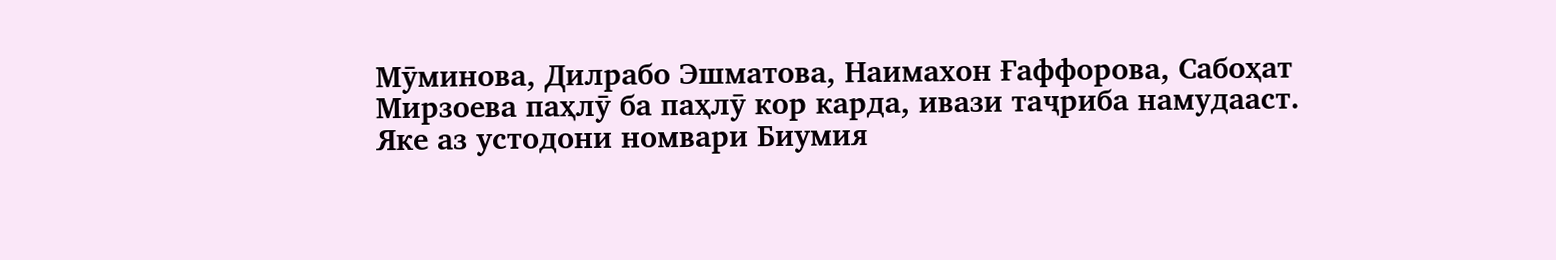Мӯминова, Дилрабо Эшматова, Наимахон Ғаффорова, Сабоҳат Мирзоева паҳлӯ ба паҳлӯ кор карда, ивази таҷриба намудааст.
Яке аз устодони номвари Биумия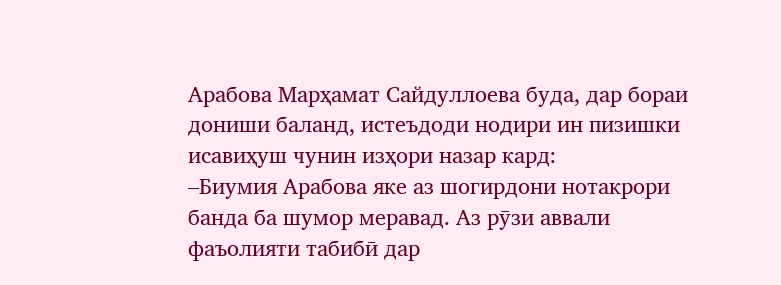Арабова Марҳамат Сайдуллоева буда, дар бораи дониши баланд, истеъдоди нодири ин пизишки исавиҳуш чунин изҳори назар кард:
–Биумия Арабова яке аз шогирдони нотакрори банда ба шумор меравад. Аз рӯзи аввали фаъолияти табибӣ дар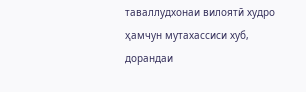таваллудхонаи вилоятӣ худро ҳамчун мутахассиси хуб, дорандаи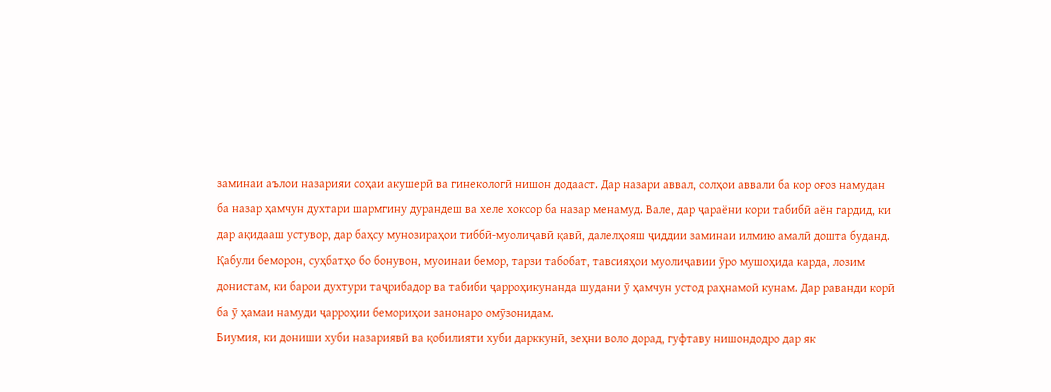заминаи аълои назарияи соҳаи акушерӣ ва гинекологӣ нишон додааст. Дар назари аввал, солҳои аввали ба кор оғоз намудан ба назар ҳамчун духтари шармгину дурандеш ва хеле хоксор ба назар менамуд. Вале, дар ҷараёни кори табибӣ аён гардид, ки дар ақидааш устувор, дар баҳсу мунозираҳои тиббӣ-муолиҷавӣ қавӣ, далелҳояш ҷиддии заминаи илмию амалӣ дошта буданд. Қабули беморон, суҳбатҳо бо бонувон, муоинаи бемор, тарзи табобат, тавсияҳои муолиҷавии ӯро мушоҳида карда, лозим донистам, ки барои духтури таҷрибадор ва табиби ҷарроҳикунанда шудани ӯ ҳамчун устод раҳнамоӣ кунам. Дар раванди корӣ ба ӯ ҳамаи намуди ҷарроҳии бемориҳои занонаро омӯзонидам.
Биумия, ки дониши хуби назариявӣ ва қобилияти хуби дарккунӣ, зеҳни воло дорад, гуфтаву нишондодро дар як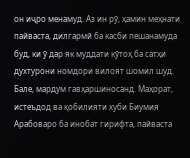он иҷро менамуд. Аз ин рӯ, ҳамин меҳнати пайваста, дилгармӣ ба касби пешанамуда буд, ки ӯ дар як муддати кӯтоҳ ба сатҳи духтурони номдори вилоят шомил шуд. Бале, мардум гавҳаршиносанд. Маҳорат, истеъдод ва қобилияти хуби Биумия Арабоваро ба инобат гирифта, пайваста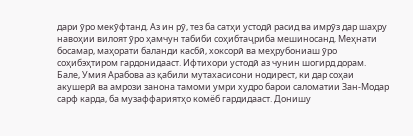дари ӯро мекӯфтанд. Аз ин рӯ, тез ба сатҳи устодӣ расид ва имрӯз дар шаҳру навоҳии вилоят ӯро ҳамчун табиби соҳибтаҷриба мешиносанд. Меҳнати босамар, маҳорати баланди касбӣ, хоксорӣ ва меҳрубониаш ӯро соҳибэҳтиром гардонидааст. Ифтихори устодӣ аз чунин шогирд дорам.
Бале, Умия Арабова аз қабили мутахасисони нодирест, ки дар соҳаи акушерӣ ва амрози занона тамоми умри худро барои саломатии Зан-Модар сарф карда, ба музаффариятҳо комёб гардидааст. Донишу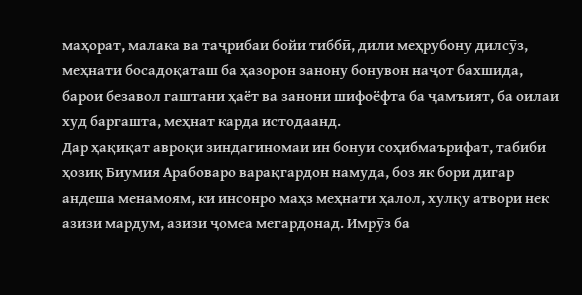маҳорат, малака ва таҷрибаи бойи тиббӣ, дили меҳрубону дилсӯз, меҳнати босадоқаташ ба ҳазорон занону бонувон наҷот бахшида, барои безавол гаштани ҳаёт ва занони шифоёфта ба ҷамъият, ба оилаи худ баргашта, меҳнат карда истодаанд.
Дар ҳақиқат авроқи зиндагиномаи ин бонуи соҳибмаърифат, табиби ҳозиқ Биумия Арабоваро варақгардон намуда, боз як бори дигар андеша менамоям, ки инсонро маҳз меҳнати ҳалол, хулқу атвори нек азизи мардум, азизи ҷомеа мегардонад. Имрӯз ба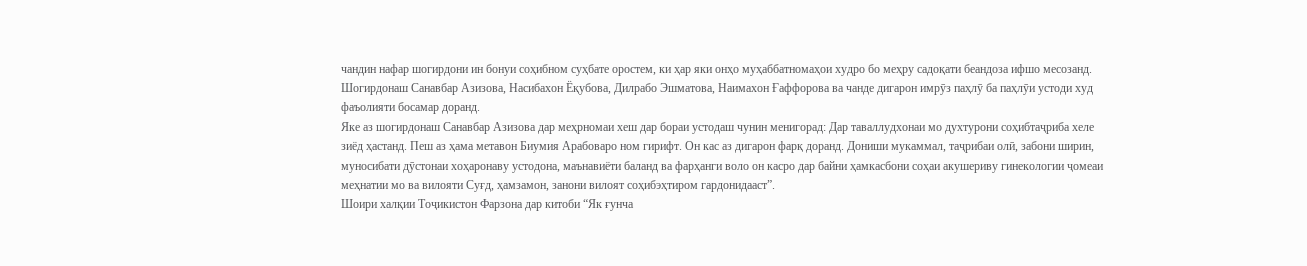чандин нафар шогирдони ин бонуи соҳибном суҳбате оростем, ки ҳар яки онҳо муҳаббатномаҳои худро бо меҳру садоқати беандоза ифшо месозанд. Шогирдонаш Санавбар Азизова, Насибахон Ёқубова, Дилрабо Эшматова, Наимахон Ғаффорова ва чанде дигарон имрӯз паҳлӯ ба паҳлӯи устоди худ фаъолияти босамар доранд.
Яке аз шогирдонаш Санавбар Азизова дар меҳрномаи хеш дар бораи устодаш чунин менигорад: Дар таваллудхонаи мо духтурони соҳибтаҷриба хеле зиёд ҳастанд. Пеш аз ҳама метавон Биумия Арабоваро ном гирифт. Он кас аз дигарон фарқ доранд. Дониши мукаммал, таҷрибаи олӣ, забони ширин, муносибати дӯстонаи хоҳаронаву устодона, маънавиёти баланд ва фарҳанги воло он касро дар байни ҳамкасбони соҳаи акушериву гинекологии ҷомеаи меҳнатии мо ва вилояти Суғд, ҳамзамон, занони вилоят соҳибэҳтиром гардонидааст”.
Шоири халқии Тоҷикистон Фарзона дар китоби “Як ғунча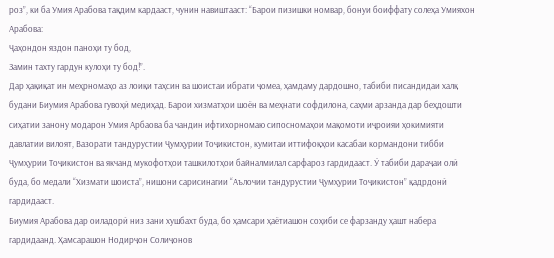роз”, ки ба Умия Арабова тақдим кардааст, чунин навиштааст: “Барои пизишки номвар, бонуи боиффату солеҳа Умияхон Арабова:
Ҷаҳондон яздон паноҳи ту бод,
Замин тахту гардун кулоҳи ту бод!”.
Дар ҳақиқат ин меҳрномаҳо аз лоиқи таҳсин ва шоистаи ибрати ҷомеа, ҳамдаму дардошно, табиби писандидаи халқ будани Биумия Арабова гувоҳӣ медиҳад. Барои хизматҳои шоён ва меҳнати софдилона, саҳми арзанда дар беҳдошти сиҳатии занону модарон Умия Арбаова ба чандин ифтихорномаю сипосномаҳои мақомоти иҷроияи ҳокимияти давлатии вилоят, Вазорати тандурустии Ҷумҳурии Тоҷикистон, кумитаи иттифоқҳои касабаи кормандони тибби Ҷумҳурии Тоҷикистон ва якчанд мукофотҳои ташкилотҳои байналмилал сарфароз гардидааст. Ӯ табиби дараҷаи олӣ буда, бо медали “Хизмати шоиста”, нишони сарисинагии “Аълочии тандурустии Ҷумҳурии Тоҷикистон” қадрдонӣ гардидааст.
Биумия Арабова дар оиладорӣ низ зани хушбахт буда, бо ҳамсари ҳаётиашон соҳиби се фарзанду ҳашт набера гардидаанд. Ҳамсарашон Нодирҷон Солиҷонов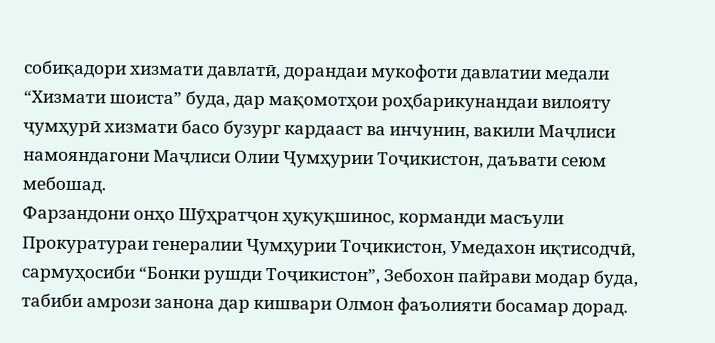собиқадори хизмати давлатӣ, дорандаи мукофоти давлатии медали “Хизмати шоиста” буда, дар мақомотҳои роҳбарикунандаи вилояту ҷумҳурӣ хизмати басо бузург кардааст ва инчунин, вакили Маҷлиси намояндагони Маҷлиси Олии Ҷумҳурии Тоҷикистон, даъвати сеюм мебошад.
Фарзандони онҳо Шӯҳратҷон ҳуқуқшинос, корманди масъули Прокуратураи генералии Ҷумҳурии Тоҷикистон, Умедахон иқтисодчӣ, сармуҳосиби “Бонки рушди Тоҷикистон”, Зебохон пайрави модар буда, табиби амрози занона дар кишвари Олмон фаъолияти босамар дорад.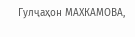Гулҷаҳон МАХКАМОВА,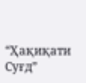“Ҳақиқати Суғд”